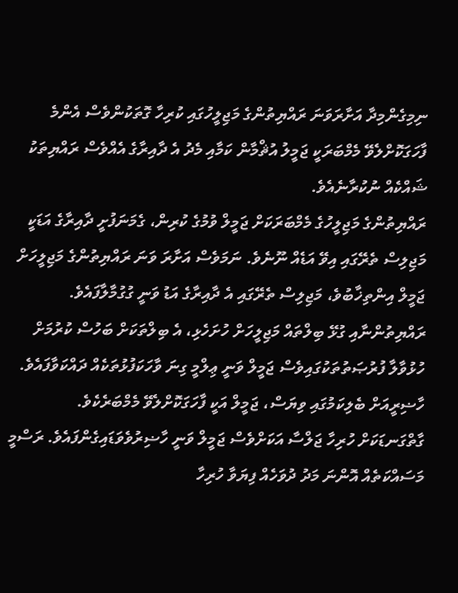ނިމިގެންމިދާ އަށާރަވަނަ ރައްޔިތުންގެ މަޖިލީހުގައި ކުރިހާ ގޮތަކުންވެސް އެންމެ ފާހަގަކޮށްލެވޭ މެމްބަރަކީ ޖަމީލު އުޘްމާން ކަމާއި މެދު އެ ދާއިރާގެ އެއްވެސް ރައްޔިތަކު ޝައްކެއް ނުކުރާނެއެވެ.
ރައްޔިތުންގެ މަޖިލީހުގެ މެމްބަރަކަށް ޖަމީލް ވުމުގެ ކުރިން، ގެމަނަފުށީ ދާއިރާގެ އަޑަކީ މަޖިލިސް ތެރޭގައި އިވޭ އަޑެއް ނޫނެވެ. ނަމަވެސް އަށާރަ ވަނަ ރައްޔިތުންގެ މަޖިލީހަށް ޖަމީލް އިންތިޚާބުވެ، މަޖިލިސް ތެރޭގައި އެ ދާއިރާގެ އަޑު ވަނީ ގުގުމާލާފައެވެ. ރައްޔިތުންނާއި ގުޅޭ ބިލްތައް މަޖިލީހަށް ހުށަހެޅި، އެ ބިލްތަކަށް ބަހުސް ކުރުމަށް ހުޅުވާލާ ފުރުޞަތުތަކުގައިވެސް ޖަމީލް ވަނީ ޢިލްމީ ގިނަ ވާހަކަފުޅުތަކެއް ދައްކަވާފައެވެ.
ހާޟިރީއަށް ބެލިކަމުގައި ވިޔަސް، ޖަމީލް އަކީ ފާހަގަކޮށްލެވޭ މެމްބަރެކެވެ. ގާތްގަނޑަކަށް ހުރިހާ ޖަލްސާ އަކަށްވެސް ޖަމީލް ވަނީ ހާޟިރުވެވަޑައިގެންފައެވެ. ރަސްމީ މަސައްކަތެއް އޮންނަ މަދު ދުވަހެއް ފިޔަވާ ހުރިހާ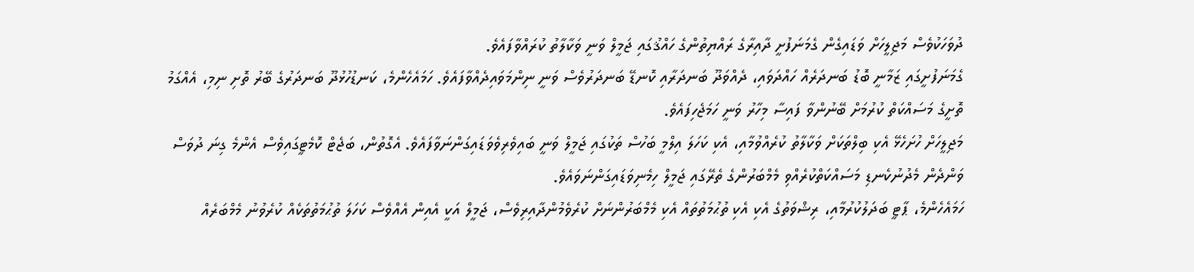ދުވަހަކުވެސް މަޖިލީހަށް ވަޑައިގެން ގެމަނަފުށީ ދާއިރާގެ ރައްޔިތުންގެ ހައްޤުގައި ޖަމީލް ވަނީ ވަކާލާތު ކުރައްވާފައެވެ.
ގެމަނަފުށީގައި ޒަމާނީ ބޮޑު ބަނދަރެއް ހައްދަވައި، ދެއްވަދޫ ބަނދަރާއި ކޮނޑޭ ބަނދަރުވެސް ވަނީ ނިންމަވައިދެއްވާފައެވެ. ހަމައެހެންމެ، ކަނޑުހުޅުދޫ ބަނދަރުގެ ބޭރު ތޮށި ނިމި، އެއްގަމު ތޮށީގެ މަސައްކަތް ކުރުމަށް ބޭނުންވާ ފައިސާ މިހާރު ވަނީ ހަމަޖެހިފައެވެ.
މަޖިލީހަށް ހުށަހެޅޭ އެކި ބިލްތަކަށް ވަކާލާތު ކުރެއްވުމާއި، އެކި ކަހަލަ އިލްމީ ބަހުސް ތަކުގައި ޖަމީލް ވަނީ ބައިވެރިވެވަޑައިގަންނަވާފައެވެ. އެގޮތުން، ބަޖެޓް ކޮމެޓީގައިވެސް އެންމެ ގިނަ ދުވަސް ވަންދެން މެދުނުކެނޑި މަސައްކަތްކުރެއްވި މެމްބަރުންގެ ތެރޭގައި ޖަމީލް ހިމެނިވަޑައިގަންނަވައެވެ.
ހަމައެހެންމެ، ޕާޓީ ބަދަލުކުރުމާއި، ރިޝްވަތުގެ އެކި އެކި ތުޙުމަތުތައް އެކި މެމްބަރުންނަށް ކުރެވެމުންދާއިރިވެސް، ޖަމީލް އަކީ އެއިން އެއްވެސް ކަހަލަ ތުޙުމަތުތަކެއް ކުރެވުނު މެމްބަރެއް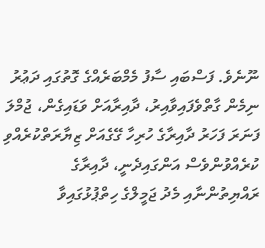ނޫނެވެ. ފަސްބައި ސާފު މެމްބަރެއްގެ ގޮތުގައި ދަޢުރު ނިމެން ގާތްވެފައިވާއިރު، ދާއިރާއަށް ވަޑައިގެން، ޖުމްލަ ފަނަރަ ފަހަރު ދާއިރާގެ ހުރިހާ ގޭގެއަށް ޒިޔާރަތްކުރެއްވި ކުރެއްވުންވެސް އަންގައިދެނީ، ދާއިރާގެ ރައްޔިތުންނާއި މެދު ޖަމީލްގެ ހިތްޕުޅުގައިވާ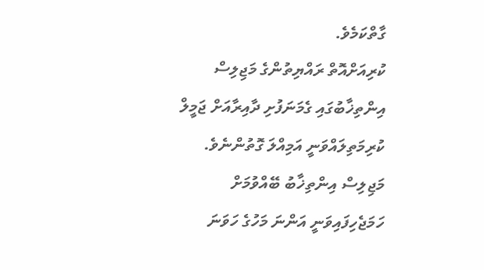ގާތްކަމެވެ.
ކުރިއަށްއޮތް ރައްޔިތުންގެ މަޖިލިސް އިންތިޚާބުގައި ގެމަނަފުށި ދާއިރާއަށް ޖަމީލް ކުރިމަތިލައްވަނީ އަމިއްލަ ގޮތުންނެވެ. މަޖިލިސް އިންތިޚާބު ބޭއްވުމަށް ހަމަޖެހިފައިވަނީ އަންނަ މަހުގެ ހަވަނަ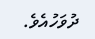ދުވަހުއެވެ.